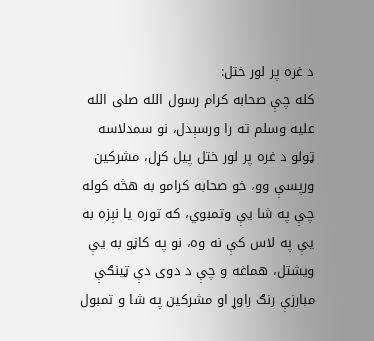د غره پر لور ختل:
کله چې صحابه کرام رسول الله صلی الله علیه وسلم ته را ورسېدل، نو سمدلاسه ټولو د غره پر لور ختل پیل کړل، مشرکین ورپسې وو، خو صحابه کرامو به هڅه کوله چې په شا یې وتمبوي، که توره یا نېزه به یې په لاس کې نه وه، نو په کاڼو به یې ویشتل، هماغه و چې د دوی دې ټینګې مبارزې رنګ راوړ او مشرکین په شا و تمبول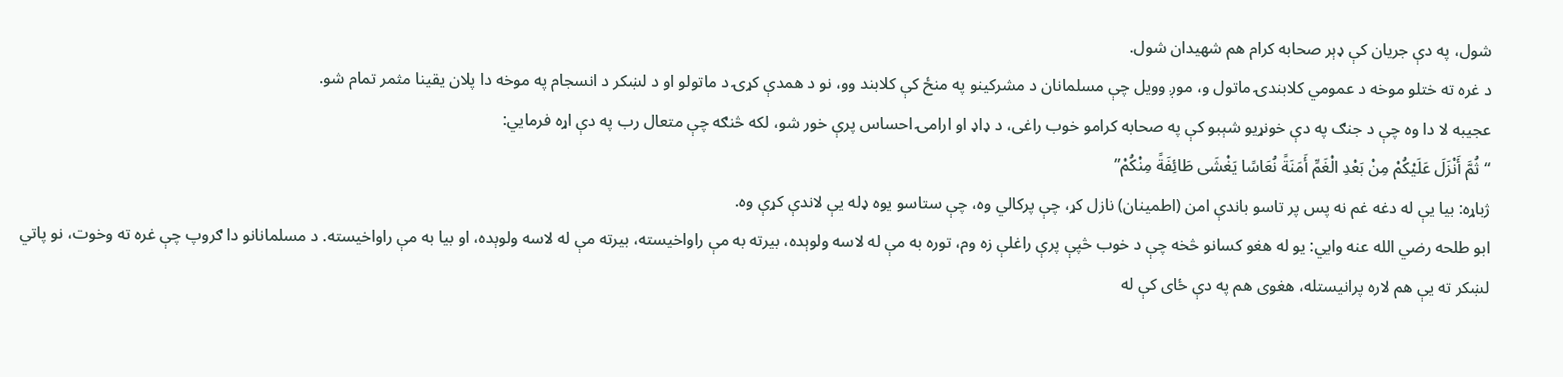شول، په دې جریان کې ډېر صحابه کرام هم شهیدان شول.
د غره ته ختلو موخه د عمومي کلابندۍ ماتول و، موږ وویل چې مسلمانان د مشرکینو په منځ کې کلابند وو، نو د همدې کړۍ د ماتولو او د لښکر د انسجام په موخه دا پلان یقینا مثمر تمام شو.
عجیبه لا دا وه چې د جنګ په دې خونړیو شېبو کې په صحابه کرامو خوب راغی، د ډاډ او ارامۍ احساس پرې خور شو، لکه څنګه چې متعال رب په دې اړه فرمایي:
“ثُمَّ أَنْزَلَ عَلَيْكُمْ مِنْ بَعْدِ الْغَمِّ أَمَنَةً نُعَاسًا يَغْشَى طَائِفَةً مِنْكُمْ”
ژباړه: بیا يې له دغه غم نه پس پر تاسو باندې امن (اطمینان) نازل كړ، چې پركالي وه، چې ستاسو یوه ډله يې لاندې كړې وه.
ابو طلحه رضي الله عنه وایي: یو له هغو کسانو څخه چې د خوب څپې پرې راغلې زه وم، توره به مې له لاسه ولوېده، بیرته به مې راواخیسته، بیرته مې له لاسه ولوېده، او بیا به مې راواخیسته. د مسلمانانو دا ګروپ چې غره ته وخوت، نو پاتي لښکر ته یې هم لاره پرانیستله، هغوی هم په دې ځای کې له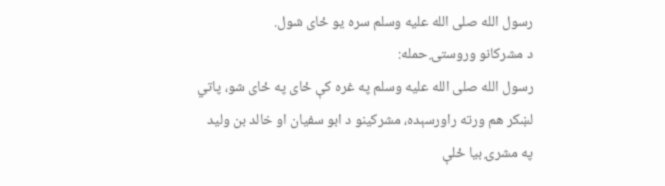رسول الله صلی الله علیه وسلم سره یو ځای شول.
د مشرکانو وروستۍ حمله:
رسول الله صلی الله علیه وسلم په غره کې ځای په ځای شو، پاتي لښکر هم ورته راورسېده، مشرکینو د ابو سفیان او خالد بن ولید په مشرۍ بیا ځلې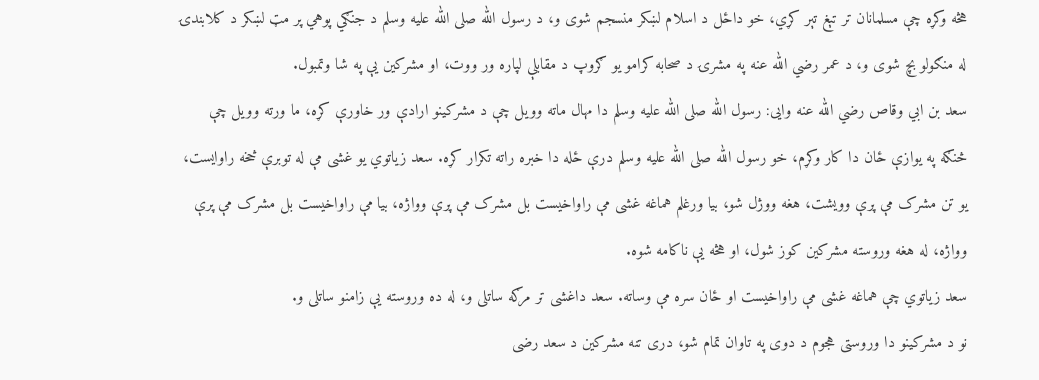هڅه وکړه چې مسلمانان تر تېغ تېر کړي، خو داځل د اسلام لښکر منسجم شوی و، د رسول الله صلی الله علیه وسلم د جنګي پوهي پر مټ لښکر د کلابندۍ له منګولو بچ شوی و، د عمر رضي الله عنه په مشرۍ د صحابه کرامو یو ګروپ د مقابلې لپاره ور ووت، او مشرکین یې په شا وتمبول.
سعد بن ابي وقاص رضي الله عنه وایی: رسول الله صلی الله علیه وسلم دا مهال ماته وویل چې د مشرکینو ارادې ور خاورې کړه، ما ورته وویل چې څنګه په یوازې ځان دا کار وکړم، خو رسول الله صلی الله علیه وسلم درې ځله دا خبره راته تکرار کړه. سعد زیاتوي یو غشی مې له توبرې څخه راوایست، یو تن مشرک مې پرې وویشت، هغه ووژل شو، بیا ورغلم هماغه غشی مې راواخیست بل مشرک مې پرې وواژه، بیا مې راواخیست بل مشرک مې پرې وواژه، له هغه وروسته مشرکین کوز شول، او هڅه یې ناکامه شوه.
سعد زیاتوي چې هماغه غشی مې راواخیست او ځان سره مې وساته. سعد داغشی تر مرګه ساتلی و، له ده وروسته یې زامنو ساتلی و.
نو د مشرکینو دا وروستی هجوم د دوی په تاوان تمام شو، دری تنه مشرکین د سعد رضی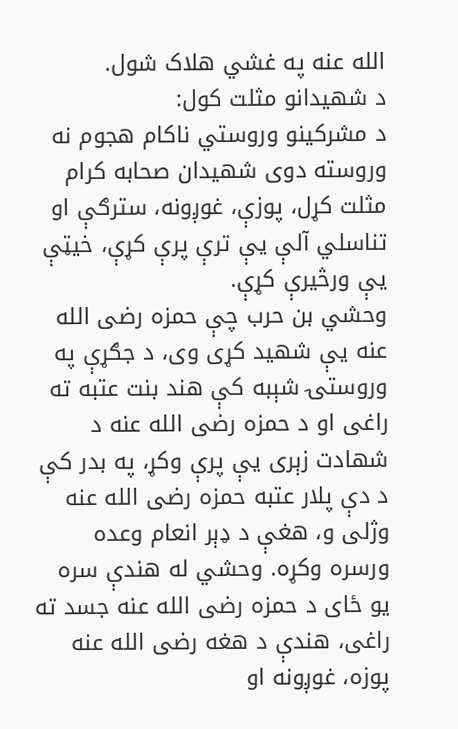الله عنه په غشي هلاک شول.
د شهیدانو مثلت کول:
د مشرکینو وروستي ناکام هجوم نه وروسته دوی شهیدان صحابه کرام مثلت کړل، پوزې، غوږونه، سترګې او تناسلي آلې یې ترې پرې کړې، خیټې یې ورڅیرې کړې.
وحشي بن حرب چې حمزه رضی الله عنه یې شهید کړی وی، د جګړې په وروستۍ شېبه کې هند بنت عتبه ته راغی او د حمزه رضی الله عنه د شهادت زېری یې پرې وکړ، په بدر کې د دې پلار عتبه حمزه رضی الله عنه وژلی و، هغې د ډېر انعام وعده ورسره وکړه. وحشي له هندې سره یو ځای د حمزه رضی الله عنه جسد ته راغی، هندې د هغه رضی الله عنه پوزه، غوږونه او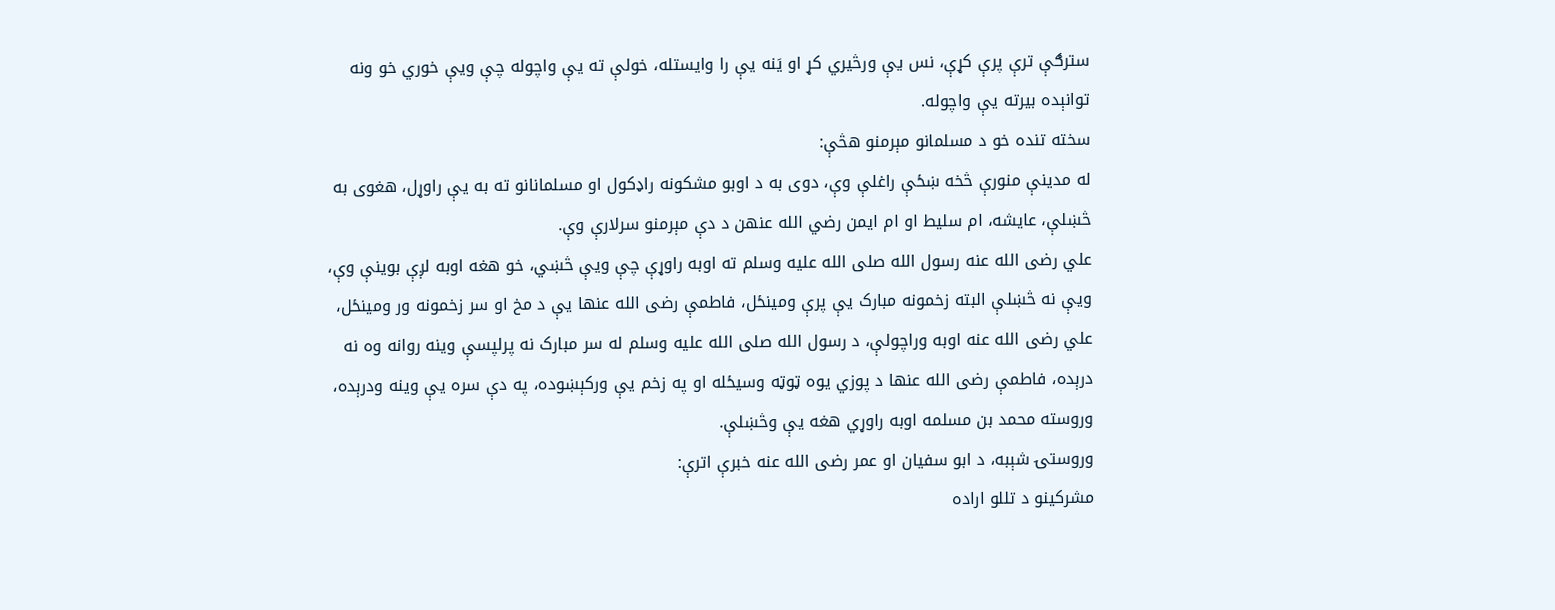سترګې ترې پرې کړې، نس یې ورڅیري کړ او یَنه یې را وایستله، خولې ته یې واچوله چې ویې خوري خو ونه توانېده بیرته یې واچوله.
سخته تنده خو د مسلمانو مېرمنو هڅې:
له مدینې منورې څخه ښځې راغلې وې، دوی به د اوبو مشکونه راډکول او مسلمانانو ته به یې راوړل، هغوی به څښلې، عایشه، ام سلیط او ام ایمن رضي الله عنهن د دې مېرمنو سرلارې وې.
علي رضی الله عنه رسول الله صلی الله علیه وسلم ته اوبه راوړې چې ویې څښي، خو هغه اوبه لږې بوینې وې، ویې نه څښلې البته زخمونه مبارک یې پرې ومینځل، فاطمې رضی الله عنها یې د مخ او سر زخمونه ور ومینځل، علي رضی الله عنه اوبه وراچولې، د رسول الله صلی الله علیه وسلم له سر مبارک نه پرلپسې وینه روانه وه نه درېده، فاطمې رضی الله عنها د پوزي یوه ټوټه وسیځله او په زخم یې ورکېښوده، په دې سره یې وینه ودرېده، وروسته محمد بن مسلمه اوبه راوړي هغه یې وڅښلې.
وروستۍ شېبه، د ابو سفیان او عمر رضی الله عنه خبرې اترې:
مشرکینو د تللو اراده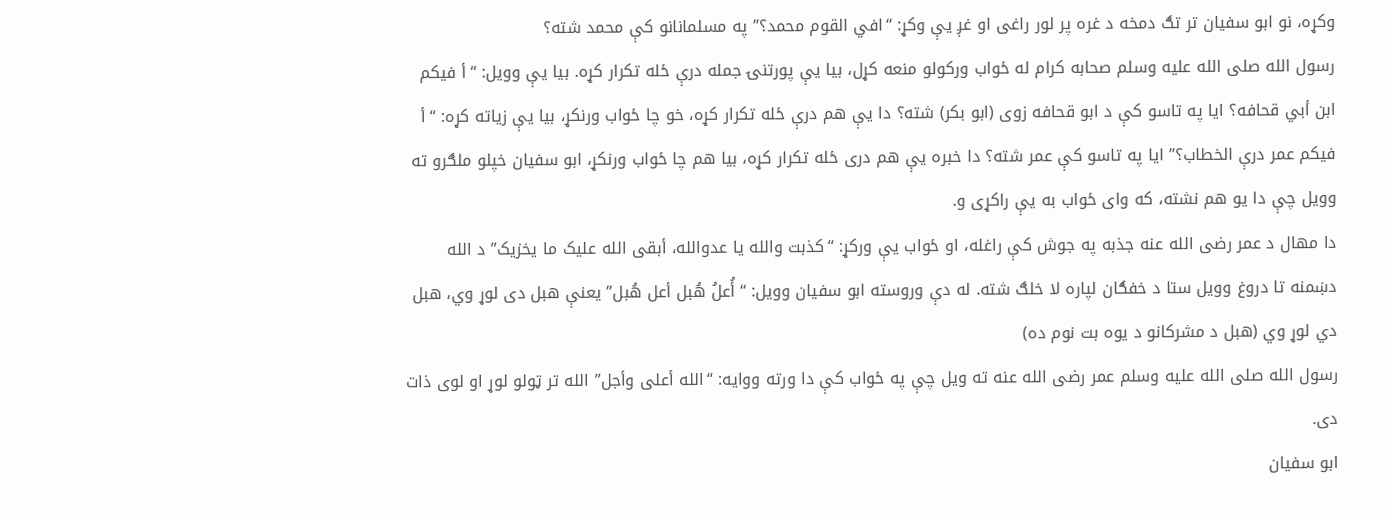وکړه، نو ابو سفیان تر تګ دمخه د غره پر لور راغی او غږ یې وکړ: “افي القوم محمد؟” په مسلمانانو کې محمد شته؟
رسول الله صلی الله علیه وسلم صحابه کرام له ځواب ورکولو منعه کړل، بیا یې پورتنۍ جمله درې ځله تکرار کړه. بیا یې وویل: “أ فیکم ابن أبي قحافه؟ ایا په تاسو کې د ابو قحافه زوی (ابو بکر) شته؟ دا یې هم درې ځله تکرار کړه، خو چا ځواب ورنکړ، بیا یې زیاته کړه: “أ فیکم عمر درې الخطاب؟” ایا په تاسو کې عمر شته؟ دا خبره یې هم دری ځله تکرار کړه، بیا هم چا ځواب ورنکړ، ابو سفیان خپلو ملګرو ته وویل چې دا یو هم نشته، که وای ځواب به یې راکړی و.
دا مهال د عمر رضی الله عنه جذبه په جوش کې راغله، او ځواب یې ورکړ: “کذبت والله یا عدوالله، أبقی الله علیک ما یخزیک” د الله دښمنه تا دروغ وویل ستا د خفګان لپاره لا خلګ شته. له دې وروسته ابو سفیان وویل: “أُعلُ هُبل أعل هُبل” یعنې هبل دی لوړ وي، هبل دي لوړ وي (هبل د مشرکانو د یوه بت نوم ده)
رسول الله صلی الله علیه وسلم عمر رضی الله عنه ته ویل چې په ځواب کې دا ورته ووایه: “الله أعلی وأجل” الله تر ټولو لوړ او لوی ذات دی.
ابو سفیان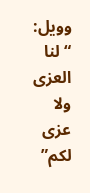وویل: “لنا العزی ولا عزی لکم”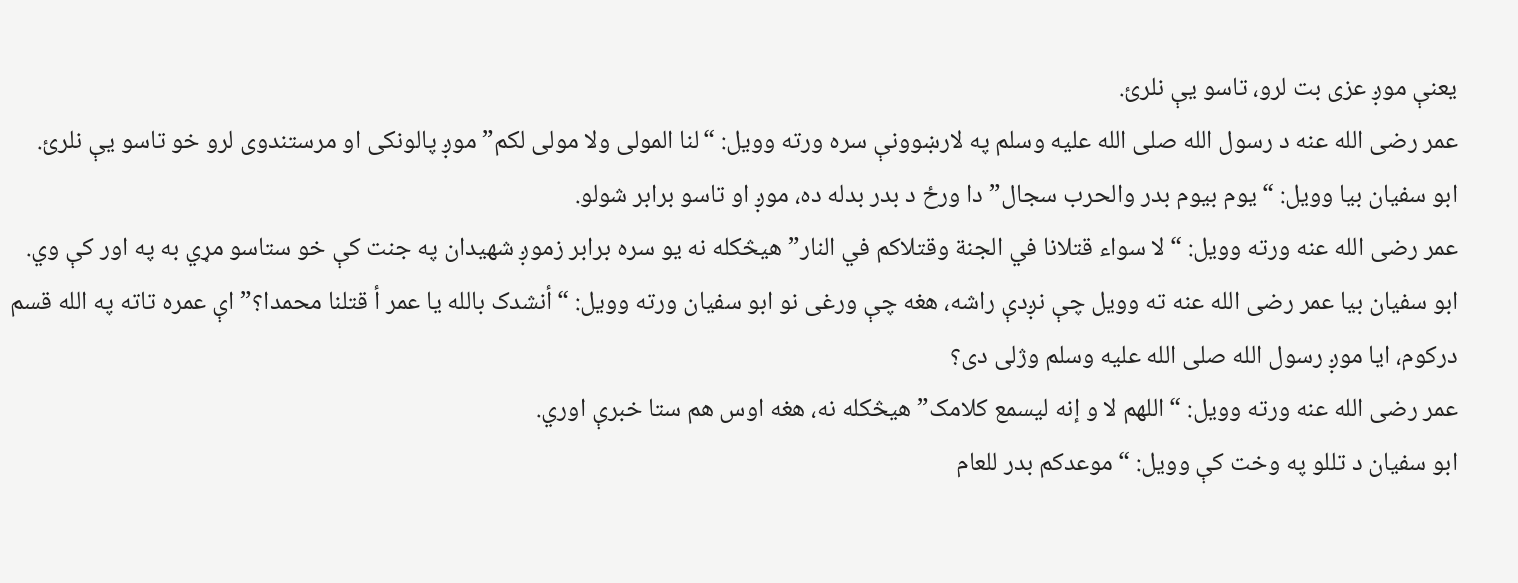یعنې موږ عزی بت لرو، تاسو یې نلرئ.
عمر رضی الله عنه د رسول الله صلی الله علیه وسلم په لارښوونې سره ورته وویل: “لنا المولی ولا مولی لکم” موږ پالونکی او مرستندوی لرو خو تاسو یې نلرئ.
ابو سفیان بیا وویل: “یوم بیوم بدر والحرب سجال” دا ورځ د بدر بدله ده، موږ او تاسو برابر شولو.
عمر رضی الله عنه ورته وویل: “لا سواء قتلانا في الجنة وقتلاکم في النار” هیڅکله نه یو سره برابر زموږ شهیدان په جنت کې خو ستاسو مړي به په اور کې وي.
ابو سفیان بیا عمر رضی الله عنه ته وویل چې نږدې راشه، هغه چې ورغی نو ابو سفیان ورته وویل: “أنشدک بالله یا عمر أ قتلنا محمدا؟” اې عمره تاته په الله قسم درکوم، ایا موږ رسول الله صلی الله علیه وسلم وژلی دی؟
عمر رضی الله عنه ورته وویل: “اللهم لا و إنه لیسمع کلامک” هیڅکله نه، هغه اوس هم ستا خبرې اوري.
ابو سفیان د تللو په وخت کې وویل: “موعدکم بدر للعام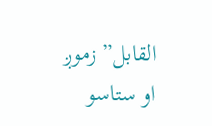القابل” زموږ او ستاسو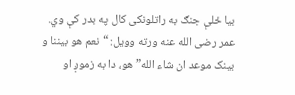بیا ځلې جنګ به راتلونکی کال په بدر کې وي. عمر رضی الله عنه ورته وویل: “نعم هو بیننا و بینک موعد ان شاء الله” هو، دا به زموږ او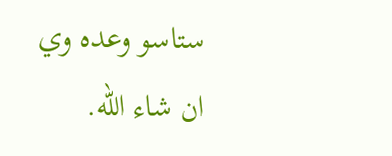ستاسو وعده وي ان شاء الله.